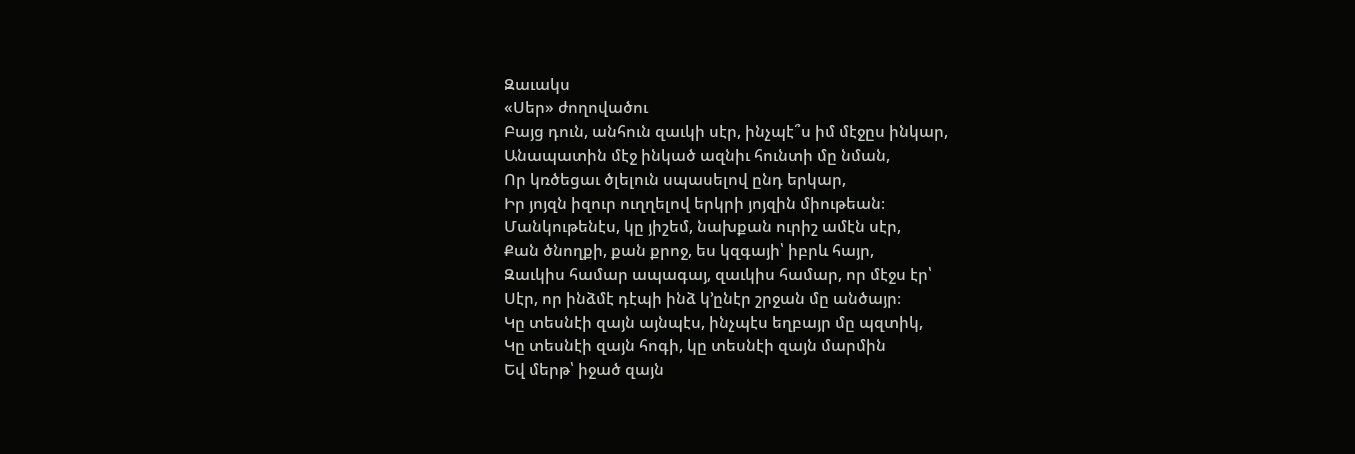Զաւակս
«Սեր» ժողովածու
Բայց դուն, անհուն զաւկի սէր, ինչպէ՞ս իմ մէջըս ինկար,
Անապատին մէջ ինկած ազնիւ հունտի մը նման,
Որ կռծեցաւ ծլելուն սպասելով ընդ երկար,
Իր յոյզն իզուր ուղղելով երկրի յոյզին միութեան։
Մանկութենէս, կը յիշեմ, նախքան ուրիշ ամէն սէր,
Քան ծնողքի, քան քրոջ, ես կզգայի՝ իբրև հայր,
Զաւկիս համար ապագայ, զաւկիս համար, որ մէջս էր՝
Սէր, որ ինձմէ դէպի ինձ կ՚ընէր շրջան մը անծայր։
Կը տեսնէի զայն այնպէս, ինչպէս եղբայր մը պզտիկ,
Կը տեսնէի զայն հոգի, կը տեսնէի զայն մարմին
Եվ մերթ՝ իջած զայն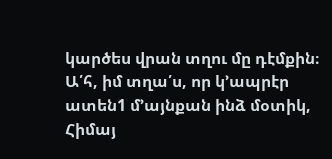կարծես վրան տղու մը դէմքին։
Ա՛հ, իմ տղա՛ս, որ կ՚ապրէր ատեն1 մ՚այնքան ինձ մօտիկ,
Հիմայ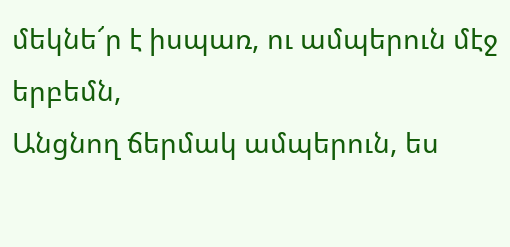մեկնե՜ր է իսպառ, ու ամպերուն մէջ երբեմն,
Անցնող ճերմակ ամպերուն, ես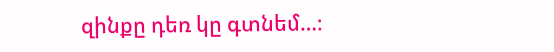զինքը դեռ կը գտնեմ…։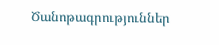Ծանոթագրություններ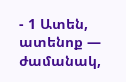- 1 Ատեն, ատենոք — ժամանակ,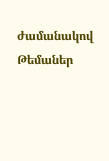ժամանակով
Թեմաներ